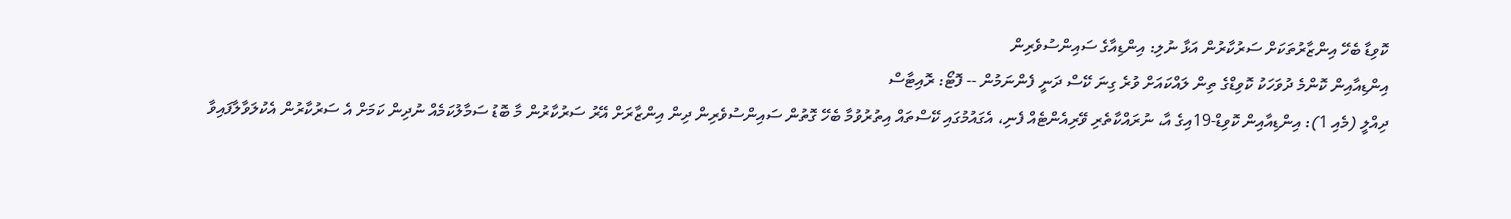ކޮވިޑާ ބެހޭ އިންޒާރުތަކަށް ސަރުކާރުން އަޅާ ނުލި: އިންޑިއާގެ ސައިންސުވެރިން
އިންޑިއާއިން ކޮންމެ ދުވަހަކު ކޮވިޑްގެ ތިން ލައްކައަށް ވުރެ ގިނަ ކޭސް ދަނީ ފެންނަމުން -- ފޮޓޯ: ރޮއިޓާސް
ދިއްލީ (މެއި 1): އިންޑިއާއިން ކޮވިޑް-19އިގެ އާ، ނުރައްކާތެރި ވޭރިއެންޓެއް ފެނި، އެގައުމުގައި ކޭސްތައް އިތުރުވުމާ ބެހޭ ގޮތުން ސައިންސުވެރިން ދިން އިންޒާރަށް އޭރު ސަރުކާރުން މާ ބޮޑު ސަމާލުކަމެއް ނުދިން ކަމަށް އެ ސަރުކާރުން އެކުލަވާލާފައިވާ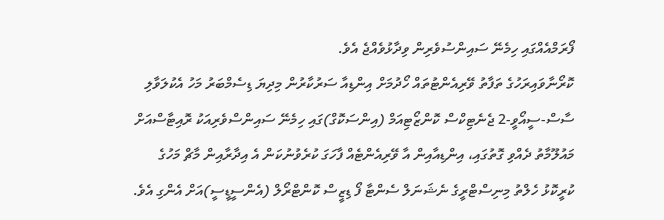ފޯރަމްއެއްގައި ހިމެނޭ ސައިންސުވެރިން ވިދާޅުވެއްޖެ އެވެ.
ކޮރޯނާވައިރަހުގެ ތަފާތު ވޭރިއެންޓުތައް ހޯދުމަށް އިންޑިއާ ސަރުކާރުން މިދިޔަ ޑިސެމްބަރު މަހު އެކުލަވާލި ސާސް-ސީއޯވީ-2 ޖެނެޓިކްސް ކޮންޒޯޓިއަމް (އިންސަކޮގް)ގައި ހިމެނޭ ސައިންސްވެރިއަކު ރޮއިޓާސްއަށް މައުލޫމާތު ދެއްވި ގޮތުގައި، އިންޑިއާއިން އާ ވޭރިއެންޓެއް ފާހަގަ ކުރެވުނުކަން އެ އިދާރާއިން މާޗް މަހުގެ ކުރީކޮޅު ހެލްތު މިނިސްޓްރީގެ ނެޝަނަލް ސެންޓާ ފޯ ޑިޒީސް ކޮންޓްރޯލް (އެންސީޑީސީ)އަށް އެންގި އެވެ.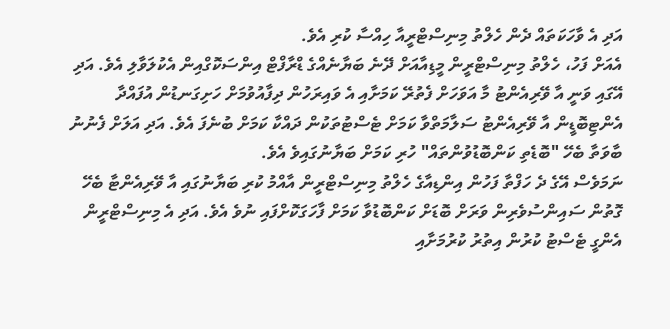އަދި އެ ވާހަކަތައް ދެން ހެލްތު މިނިސްޓްރީއާ ހިއްސާ ކުރި އެވެ.
އެއަށް ފަހު، ހެލްތު މިނިސްޓްރީން މީޑިއާއަށް ދޭނެ ބަޔާނެއްގެ ޑްރާފްޓް އިންސަކޮގްއިން އެކުލަވާލި އެވެ. އަދި އޭގައި ވަނީ އާ ވޭރިއެންޓު މާ އަވަހަށް ފެތުރޭ ކަމަށާއި އެ ވައިރަހުން ދިފާއުވުމަށް ހަށިގަނޑުން އުފައްދާ އެންޓިބޮޑީން އާ ވޭރިއެންޓު ސަލާމަތްވާ ކަމަށް ޓެސްޓުތަކުން ދައްކާ ކަމަށް ބުނެފަ އެވެ. އަދި އަލަށް ފެނުނު ބާވަތާ ބެހޭ "ބޮޑެތި ކަންބޮޑުވުންތައް" ހުރި ކަމަށް ބަޔާނުގައިވެ އެވެ.
ނަމަވެސް އޭގެ ދެ ހަފްތާ ފަހުން އިންޑިއާގެ ހެލްތު މިނިސްޓްރީން އާއްމު ކުރި ބަޔާނުގައި އާ ވޭރިއެންޓާ ބެހޭ ގޮތުން ސައިންސުވެރިން ވަރަށް ބޮޑަށް ކަންބޮޑުވާ ކަމަށް ފާހަގަކޮށްފައި ނުވެ އެވެ. އަދި އެ މިނިސްޓްރީން އެންގީ ޓެސްޓު ކުރުން އިތުރު ކުރުމަށާއި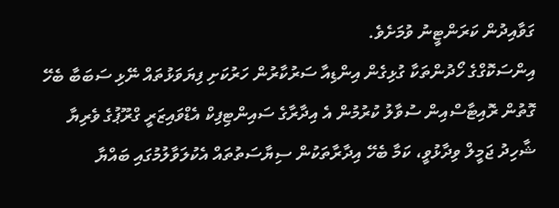ގަވާއިދުން ކަރަންޓީނު ވުމަށެވެ.
އިންސަކޮގްގެ ހޯދުންތަކާ ގުޅިގެން އިންޑިއާ ސަރުކާރުން ހަރުކަށި ފިޔަވަޅުތައް ނޭޅި ސަބަބާ ބެހޭ ގޮތުން ރޮއިޓާސްއިން ސުވާލު ކުރުމުން އެ އިދާރާގެ ސައިންޓިފިކް އެޑްވައިޒަރީ ގްރޫޕުގެ ވެރިޔާ ޝާހިދު ޖަމީލް ވިދާޅުވީ، ކަމާ ބެހޭ އިދާރާތަކުން ސިޔާސަތުތައް އެކުލަވާލުމުގައި ބައްޔާ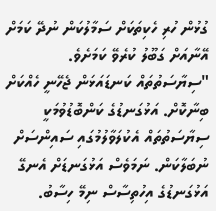ގުޅުން ހުރި ހެކިތަކަށް ސަމާލުކަން ނުދޭ ކަމަށް އޭނާއަށް ގަބޫލު ކުރެވޭ ކަމަށެވެ.
"ސިޔާސަތުތައް ކަނޑައަޅަން ޖެހޭނީ ހެއްކަށް ބިނާކޮށް. އަޅުގަނޑުގެ ކަންބޮޑުވުމަކީ ސިޔާސަތުތައް އެކުލަވާލުމުގައި ސައިންސަށް ނުބަލާކަން. ނަމަވެސް އަޅުގަނޑަށް އެނގޭ އަޅުގަނޑުގެ އިހުތިސާސް ނިމޭ ހިސާބު.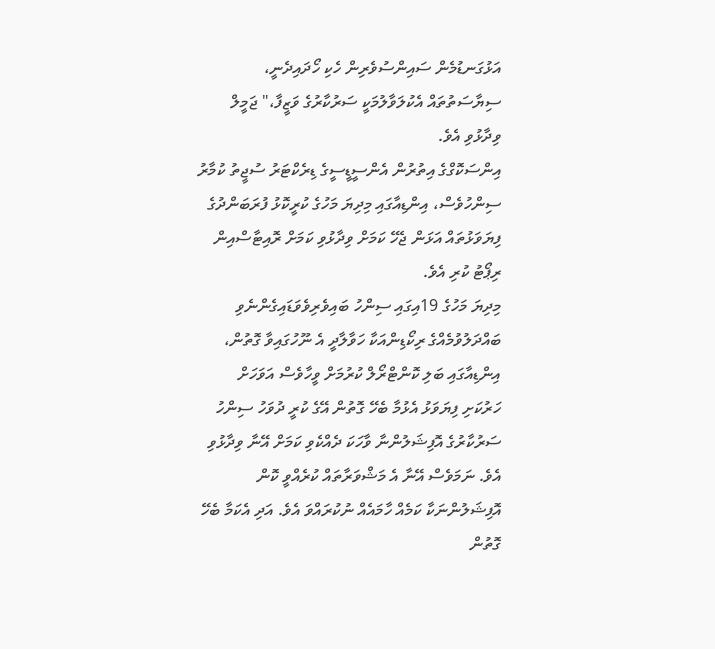އަޅުގަނޑުމެން ސައިންސުވެރިން ހެކި ހޯދައިދެނީ، ސިޔާސަތުތައް އެކުލަވާލުމަކީ ސަރުކާރުގެ ވަޒީފާ،" ޖަމީލް ވިދާޅުވި އެވެ.
އިންސަކޮގްގެ އިތުރުން އެންސީޑީސީގެ ޑިރެކްޓަރު ސުޖީތު ކުމާރު ސިންހުވެސް، އިންޑިއާގައި މިދިޔަ މަހުގެ ކުރީކޮޅު ފުރަބަންދުގެ ފިޔަވަޅުތައް އަޅަން ޖެހޭ ކަމަށް ވިދާޅުވި ކަމަށް ރޮއިޓާސްއިން ރިޕޯޓު ކުރި އެވެ.
މިދިޔަ މަހުގެ 19އިގައި ސިންހު ބައިވެރިވެވަޑައިގެންނެވި ބައްދަލުވުމެއްގެ ރިކޯޑިންއަކާ ހަވާލާދީ އެ ނޫހުގައިވާ ގޮތުން، އިންޑިއާގައި ބަލި ކޮންޓްރޯލް ކުރުމަށް ވީހާވެސް އަވަހަށް ހަރުކަށި ފިޔަވަޅު އެޅުމާ ބެހޭ ގޮތުން އޭގެ ކުރީ ދުވަހު ސިންހު ސަރުކާރުގެ އޮފިޝަލުންނާ ވާހަކަ ދެއްކެވި ކަމަށް އޭނާ ވިދާޅުވި އެވެ. ނަމަވެސް އޭނާ އެ މަޝްވަރާތައް ކުރެއްވީ ކޮން އޮފިޝަލުންނަކާ ކަމެއް ހާމައެއް ނުކުރައްވަ އެވެ. އަދި އެކަމާ ބެހޭ ގޮތުން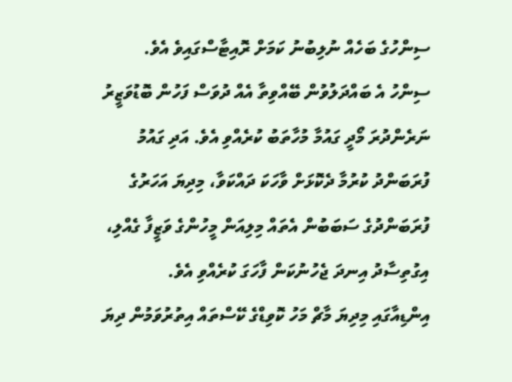ސިންހުގެ ބަހެއް ނުލިބުނު ކަމަށް ރޮއިޓާސްގައިވެ އެވެ.
ސިންހު އެ ބައްދަލުވުން ބޭއްވިތާ އެއް ދުވަސް ފަހުން ބޮޑުވަޒީރު ނަރެންދުރަ މޯދީ ގައުމާ މުހާތަބު ކުރެއްވި އެވެ. އަދި ގައުމު ފުރަބަންދު ކުރުމާ ދެކޮޅަށް ވާހަކަ ދައްކަވާ، މިދިޔަ އަހަރުގެ ފުރަބަންދުގެ ސަބަބުން އެތައް މިލިއަން މީހުންގެ ވަޒީފާ ގެއްލި، އިގުތިސާދު އިނދަ ޖެހުނުކަން ފާހަގަ ކުރެއްވި އެވެ.
އިންޑިއާގައި މިދިޔަ މާޗް މަހު ކޮވިޑްގެ ކޭސްތައް އިތުރުވަމުން ދިޔަ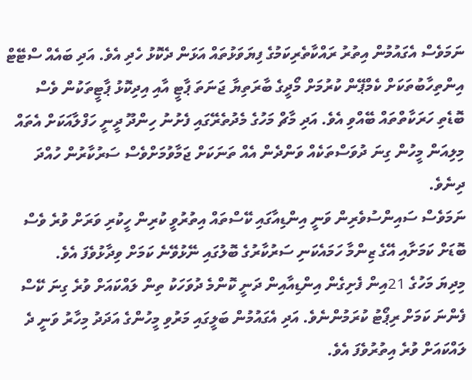ނަމަވެސް އެގައުމުން އިތުރު ރައްކާތެރިކަމުގެ ފިޔަވަޅުތައް އަޅަން ދެކޮޅު ހެދި އެވެ. އަދި ބައެއް ސްޓޭޓް އިންތިހާބުތަކަށް ކެމްޕޭން ކުރުމަށް މޯދީގެ ބާރަތިޔާ ޖަނަތަ ޕާޓީ އާއި އިދިކޮޅު ޕާޓީތަކުން ވެސް ބޮޑެތި ހަރަކާތްތައް ބޭއްވި އެވެ. އަދި މާޗް މަހުގެ މެދުތެރޭގައި ފެށުނު ހިންދޫ ދީނީ ހަފްލާއަކަށް އެތައް މިލިއަން މީހުން ގިނަ ދުވަސްތަކެއް ވަންދެން އެއް ތަނަކަށް ޖަމާވުމަށްވެސް ސަރުކާރުން ހުއްދަ ދިނެވެ.
ނަމަވެސް ސައިންސުވެރިން ވަނީ އިންޑިއާގައި ކޭސްތައް އިތުރުވީ ކުރިން ހީކުރި ވަރަށް ވުރެ ވެސް ބޮޑަށް ކަމަށާއި އޭގެ ޒިންމާ ހަމައެކަނި ސަރުކާރުގެ ބޮލުގައި ނޭޅުވޭނެ ކަމަށް ވިދާޅުވެފަ އެވެ.
މިދިޔަ މަހުގެ 21އިން ފެށިގެން އިންޑިއާއިން ދަނީ ކޮންމެ ދުވަހަކު ތިން ލައްކައަށް ވުރެ ގިނަ ކޭސް ފެންނަ ކަމަށް ރިޕޯޓު ކުރަމުންނެވެ. އަދި އެގައުމުން ބަލީގައި މަރުވި މީހުންގެ އަދަދު މިހާރު ވަނީ ދެ ލައްކައަށް ވުރެ އިތުރުވެފަ އެވެ.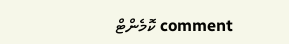comment ކޮމެންޓް